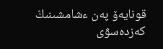قونايەۆ پەن ءشامشىنىڭ كەزدەسۋى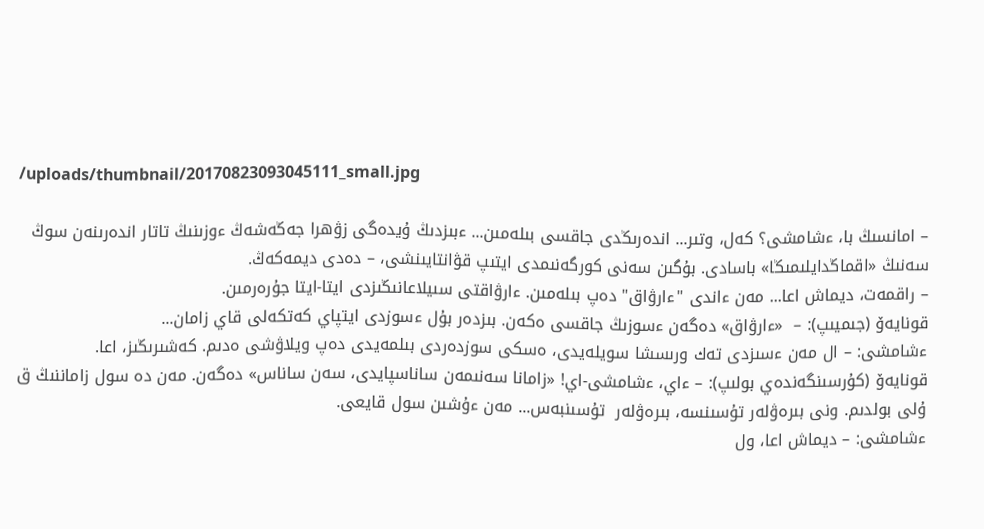/uploads/thumbnail/20170823093045111_small.jpg

– امانسىڭ با، ءشامشى؟ كەل، وتىر... اندەرىڭدى جاقسى بىلەمىن... ءبىزدىڭ ۇيدەگى زۋھرا جەڭەشەڭ ءوزىنىڭ تاتار اندەرىنەن سوڭ سەنىڭ «اقماڭدايلىمىڭا» باسادى. بۇگىن سەنى كورگەنىمدى ايتىپ قۋانتايىنشى، – دەدى ديمەكەڭ.
– راقمەت، ديماش اعا... مەن ءاندى "ءارۋاق" دەپ بىلەمىن. ءارۋاقتى سىيلاعانىڭىزدى ايتا-ايتا جۇرەرمىن.
قونايەۆ (جىميىپ): –  «ءارۋاق» دەگەن ءسوزىڭ جاقسى ەكەن. بىزدەر بۇل ءسوزدى ايتپاي كەتكەلى قاي زامان...
ءشامشى: – ال مەن ءسىزدى تەك ورىسشا سويلەيدى، ەسكى سوزدەردى بىلمەيدى دەپ ويلاۋشى ەدىم. كەشىرىڭىز، اعا.
قونايەۆ (كۇرسىنگەندەي بولىپ): – ءاي، ءشامشى-اي! «زامانا سەنىمەن ساناسپايدى، سەن ساناس» دەگەن. مەن دە سول زاماننىڭ ق ۇلى بولدىم. ونى بىرەۋلەر تۇسىنسە، بىرەۋلەر  تۇسىنبەس... مەن ءۇشىن سول قايعى.
ءشامشى: – ديماش اعا، ول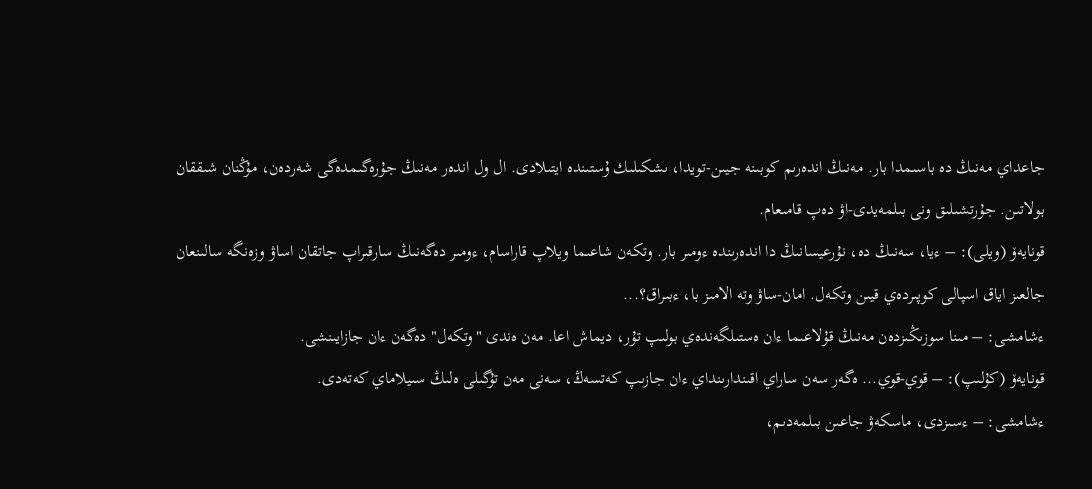جاعداي مەنىڭ دە باسىمدا بار. مەنىڭ اندەرىم كوبىنە جيىن-تويدا، ىشكىلىك ۇستىندە ايتىلادى. ال ول اندەر مەنىڭ جۇرەگىمدەگى شەردەن، مۇڭنان شىققان بولاتىن. جۇرتشىلىق ونى بىلمەيدى-اۋ دەپ قامىعام.
قونايەۆ (ويلى): – ءيا، سەنىڭ دە، نۇرعيسانىڭ دا اندەرىندە ءومىر بار. وتكەن شاعىما ويلاپ قاراسام، ءومىر دەگەنىڭ سارقىراپ جاتقان اساۋ وزەنگە سالىنعان جالعىز اياق اسپالى كوپىردەي قيىن وتكەل. امان-ساۋ وتە الامىز با، ءبىراق؟...
ءشامشى: – مىنا سوزىڭىزدەن مەنىڭ قۇلاعىما ءان ەستىلگەندەي بولىپ تۇر، ديماش اعا. مەن ەندى "وتكەل" دەگەن ءان جازايىنشى.
قونايەۆ (كۇلىپ): – قوي-قوي... ەگەر سەن ساراي اقىندارىنداي ءان جازىپ كەتسەڭ، سەنى مەن تۇگىلى ەلىڭ سىيلاماي كەتەدى.
ءشامشى: – ءسىزدى، ماسكەۋ جاعىن بىلمەدىم،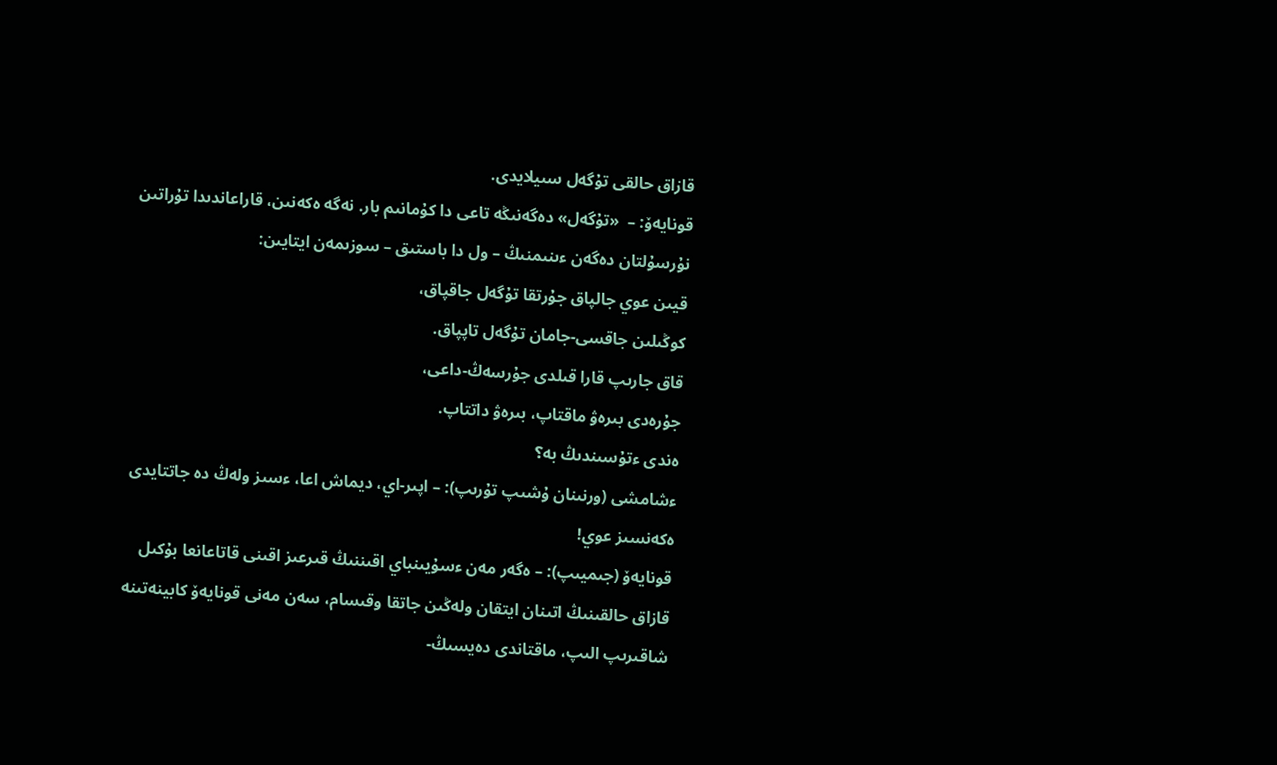قازاق حالقى تۇگەل سىيلايدى.
قونايەۆ: –  «تۇگەل» دەگەنىڭە تاعى دا كۇمانىم بار. نەگە ەكەنىن، قاراعاندىدا تۇراتىن نۇرسۇلتان دەگەن ءىنىمنىڭ – ول دا باستىق – سوزىمەن ايتايىن:
قيىن عوي جالپاق جۇرتقا تۇگەل جاقپاق،
كوڭىلىن جاقسى-جامان تۇگەل تاپپاق.
قاق جارىپ قارا قىلدى جۇرسەڭ-داعى،
جۇرەدى بىرەۋ ماقتاپ، بىرەۋ داتتاپ.
ەندى ءتۇسىندىڭ بە؟
ءشامشى (ورنىنان ۇشىپ تۇرىپ): – اپىر-اي، ديماش اعا، ءسىز ولەڭ دە جاتتايدى ەكەنسىز عوي!
قونايەۆ (جىميىپ): – ەگەر مەن ءسۇيىنباي اقىننىڭ قىرعىز اقىنى قاتاعانعا بۇكىل قازاق حالقىنىڭ اتىنان ايتقان ولەڭىن جاتقا وقىسام، سەن مەنى قونايەۆ كابينەتىنە شاقىرىپ الىپ، ماقتاندى دەيسىڭ-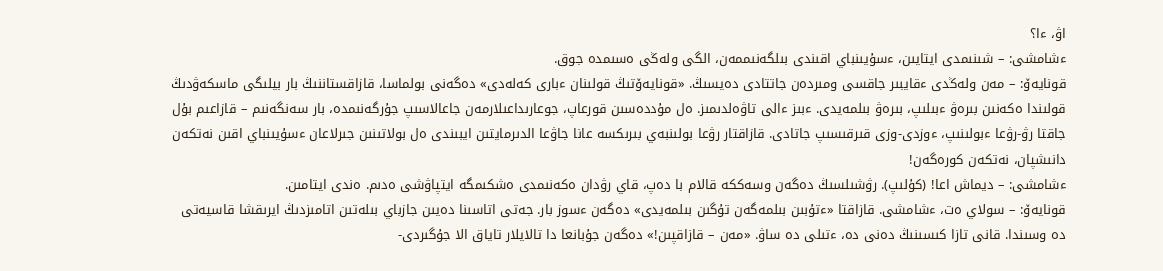اۋ، ءا؟
ءشامشى: – شىنىمدى ايتايىن، ءسۇيىنباي اقىندى بىلگەنىممەن، الگى ولەڭى ەسىمدە جوق.
قونايەۆ: – مەن ولەڭدى ءقايبىر جاقسى ومىردەن جاتتادى دەيسىڭ. «قونايەۆتىڭ قولىنان ءبارى كەلەدى» دەگەنى بولماسا، قازاقستاننىڭ بار بيلىگى ماسكەۋدىڭ قولىندا ەكەنىن بىرەۋ ءبىلىپ، بىرەۋ بىلمەيدى. ءبىز ءالى تاۋەلدىمىز. ەل مۇددەسىن قورعاپ، جوعارىداعىلارمەن جاعالاسىپ جۇرگەنىمدە، بار سەنگەنىم – قازاعىم بۇل جاقتا رۋ-رۋعا ءبولىنىپ، ءوزدى-وزى قىرقىسىپ جاتادى. قازاقتار رۋعا بولىنبەي بىرىكسە عانا جاۋعا الدىرمايتىن ايبىندى ەل بولاتىنىن جىرلاعان ءسۇيىنباي اقىن نەتكەن دانىشپان، نەتكەن كورەگەن!
ءشامشى: – ديماش اعا! (كۇلىپ). رۋشىلسىڭ دەگەن وسەككە قالام با دەپ، قاي رۋدان ەكەنىمدى ەشكىمگە ايتپاۋشى ەدىم. ەندى ايتامىن.
قونايەۆ: – سولاي ەت، ءشامشى. قازاقتا «ءتۇبىن بىلمەگەن تۇگىن بىلمەيدى» دەگەن ءسوز بار. جەتى اتاسىنا دەيىن جازباي بىلەتىن اتامىزدىڭ ايرىقشا قاسيەتى دە وسىندا. قانى تازا كىسىنىڭ دەنى دە، ءتىلى دە ساۋ. «مەن – قازاقپىن!» دەگەن جۇبانعا دا تالايلار تاياق الا جۇگىردى-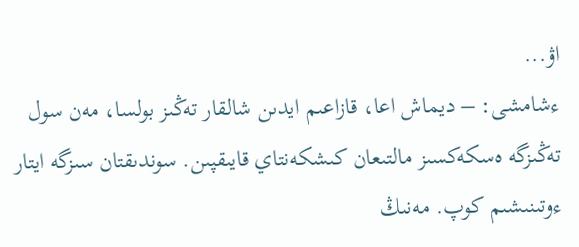اۋ...
ءشامشى: – ديماش اعا، قازاعىم ايدىن شالقار تەڭىز بولسا، مەن سول تەڭىزگە ەسكەكسىز مالتىعان كىشكەنتاي قايىقپىن. سوندىقتان سىزگە ايتار ءوتىنىشىم كوپ. مەنىڭ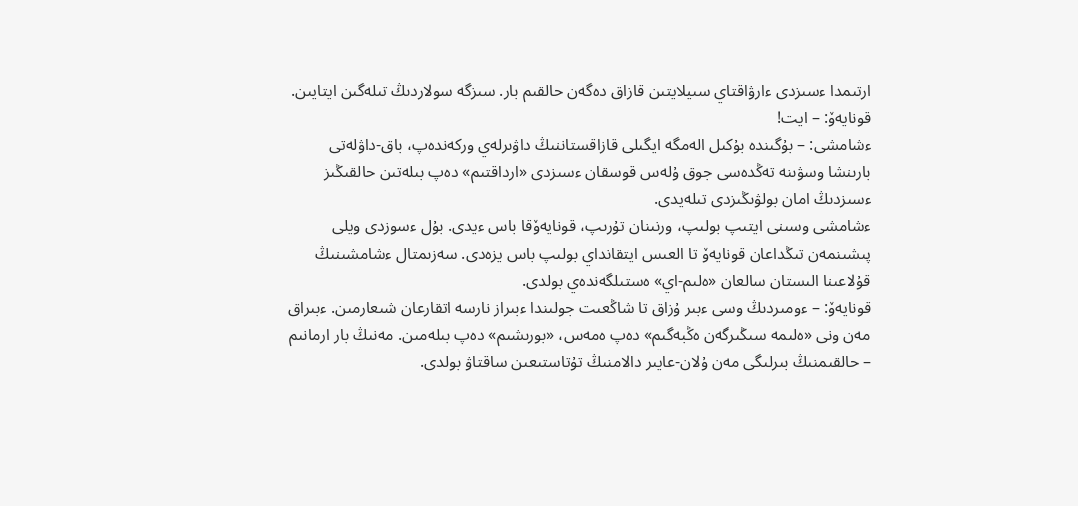ارتىمدا ءسىزدى ءارۋاقتاي سىيلايتىن قازاق دەگەن حالقىم بار. سىزگە سولاردىڭ تىلەگىن ايتايىن.
قونايەۆ: – ايت!
ءشامشى: – بۇگىندە بۇكىل الەمگە ايگىلى قازاقستاننىڭ داۋىرلەي وركەندەپ، باق-داۋلەتى بارىنشا وسۋىنە تەڭدەسى جوق ۇلەس قوسقان ءسىزدى «ارداقتىم» دەپ بىلەتىن حالقىڭىز ءسىزدىڭ امان بولۋىڭىزدى تىلەيدى.
ءشامشى وسىنى ايتىپ بولىپ، ورنىنان تۇرىپ، قونايەۆقا باس ءيدى. بۇل ءسوزدى ويلى پىشىنمەن تىڭداعان قونايەۆ تا العىس ايتقانداي بولىپ باس يزەدى. سەزىمتال ءشامشىنىڭ قۇلاعىنا الىستان سالعان «ەلىم-اي» ەستىلگەندەي بولدى.
قونايەۆ: – ءومىردىڭ وسى ءبىر ۇزاق تا شاڭعىت جولىندا ءبىراز نارسە اتقارعان شىعارمىن. ءبىراق مەن ونى «ەلىمە سىڭىرگەن ەڭبەگىم» دەپ ەمەس، «بورىشىم» دەپ بىلەمىن. مەنىڭ بار ارمانىم – حالقىمنىڭ بىرلىگى مەن ۇلان-عايىر دالامنىڭ تۇتاستىعىن ساقتاۋ بولدى.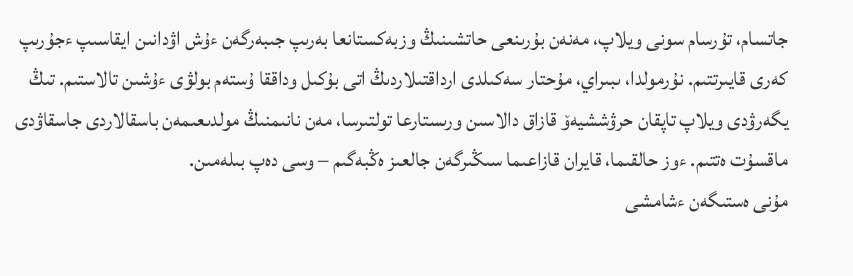جاتسام، تۇرسام سونى ويلاپ، مەنەن بۇرىنعى حاتشىنىڭ وزبەكستانعا بەرىپ جىبەرگەن ءۇش اۋدانىن ايقاسىپ ءجۇرىپ كەرى قايىرتتىم. نۇرمولدا، ىبىراي، مۇحتار سەكىلدى ارداقتىلاردىڭ اتى بۇكىل وداققا ۇستەم بولۋى ءۇشىن تالاستىم. تىڭ يگەرۋدى ويلاپ تاپقان حرۋششيەۆ قازاق دالاسىن ورىستارعا تولتىرسا، مەن نانىمنىڭ مولدىعىمەن باسقالاردى جاسقاۋدى ماقسۇت ەتتىم. ءوز حالقىما، قايران قازاعىما سىڭىرگەن جالعىز ەڭبەگىم – وسى دەپ بىلەمىن.
مۇنى ەستىگەن ءشامشى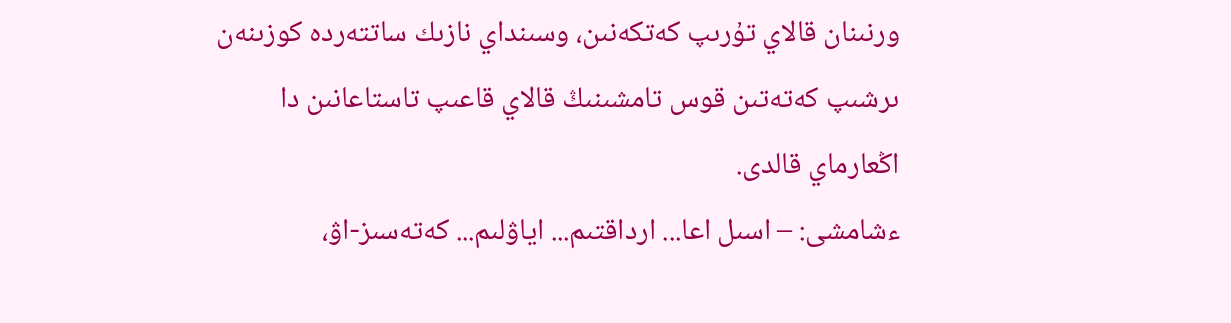ورنىنان قالاي تۇرىپ كەتكەنىن، وسىنداي نازىك ساتتەردە كوزىنەن ىرشىپ كەتەتىن قوس تامشىنىڭ قالاي قاعىپ تاستاعانىن دا اڭعارماي قالدى.
ءشامشى: – اسىل اعا... ارداقتىم... اياۋلىم... كەتەسىز-اۋ،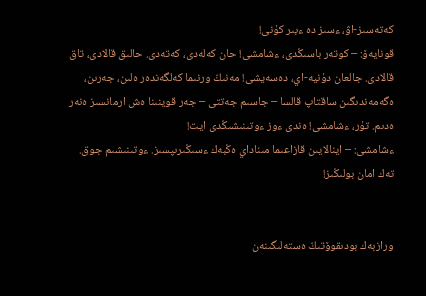كەتەسىز-اۋ، ءسىز دە ءبىر كۇنى!
قونايەۆ: – كوتەر باسىڭدى، ءشامشى! حان كەلەدى، كەتەدى. حالىق قالادى، تاق قالادى. جالعان دۇنيە-اي، دەسەيشى! مەنىڭ ورنىما كەلگەندەر ەلىن، جەرىن، ەگەمەندىگىن ساقتاپ قالسا – جاسىم جەتتى – جەر قوينىنا ەش ارمانسىز ەنەر ەدىم. تۇر، ءشامشى! ەندى ءوز ءوتىنىشىڭدى ايت!
ءشامشى: – اينالايىن قازاعىما مىناداي ەڭبەك ءسىڭىرىپسىز. ءوتىنىشىم جوق. تەك امان بولىڭىز!


ورازبەك بودىقوۆتىڭ ەستەلىگىنەن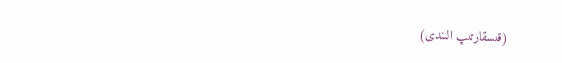(قىسقارتىپ الىندى)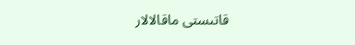قاتىستى ماقالالار